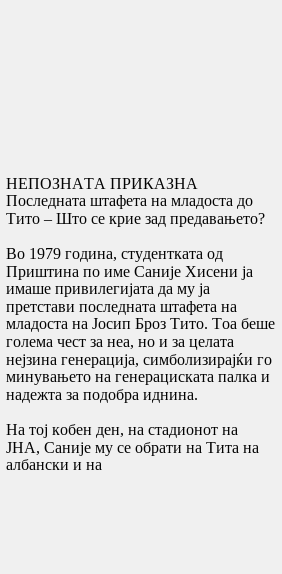НЕПОЗНАТА ПРИКАЗНА Последната штафета на младоста до Тито – Што се крие зад предавањето?

Во 1979 година, студентката од Приштина по име Саније Хисени ја имаше привилегијата да му ја претстави последната штафета на младоста на Јосип Броз Тито. Тоа беше голема чест за неа, но и за целата нејзина генерација, симболизирајќи го минувањето на генерациската палка и надежта за подобра иднина.

На тој кобен ден, на стадионот на ЈНА, Саниjе му се обрати на Тита на албански и на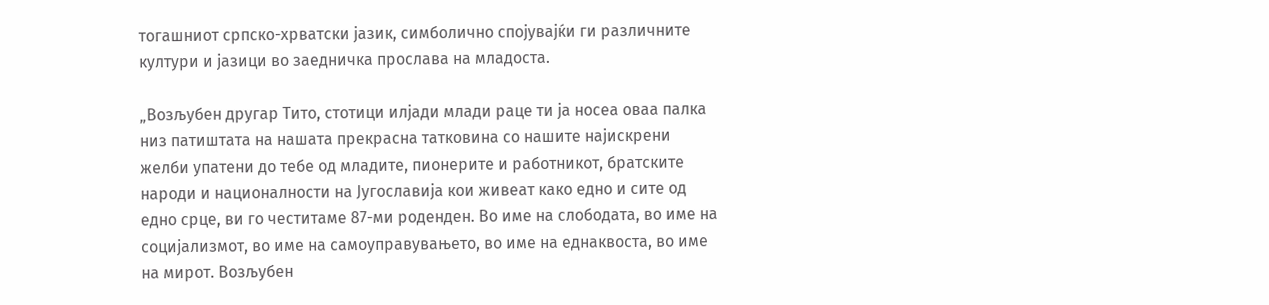тогашниот српско-хрватски јазик, симболично спојувајќи ги различните култури и јазици во заедничка прослава на младоста.

„Возљубен другар Тито, стотици илјади млади раце ти ја носеа оваа палка низ патиштата на нашата прекрасна татковина со нашите најискрени желби упатени до тебе од младите, пионерите и работникот, братските народи и националности на Југославија кои живеат како едно и сите од едно срце, ви го честитаме 87-ми роденден. Во име на слободата, во име на социјализмот, во име на самоуправувањето, во име на еднаквоста, во име на мирот. Возљубен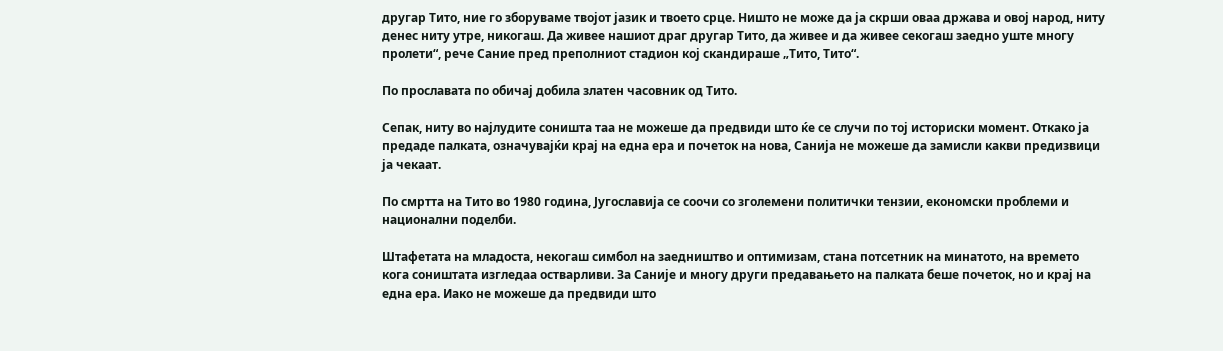другар Тито, ние го зборуваме твојот јазик и твоето срце. Ништо не може да ја скрши оваа држава и овој народ, ниту денес ниту утре, никогаш. Да живее нашиот драг другар Тито, да живее и да живее секогаш заедно уште многу пролети“, рече Сание пред преполниот стадион кој скандираше „Тито, Тито“.

По прославата по обичај добила златен часовник од Тито.

Сепак, ниту во најлудите соништа таа не можеше да предвиди што ќе се случи по тој историски момент. Откако ја предаде палката, означувајќи крај на една ера и почеток на нова, Санија не можеше да замисли какви предизвици ја чекаат.

По смртта на Тито во 1980 година, Југославија се соочи со зголемени политички тензии, економски проблеми и национални поделби.

Штафетата на младоста, некогаш симбол на заедништво и оптимизам, стана потсетник на минатото, на времето кога соништата изгледаа остварливи. За Саније и многу други предавањето на палката беше почеток, но и крај на една ера. Иако не можеше да предвиди што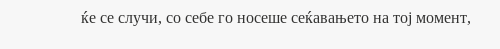ќе се случи, со себе го носеше сеќавањето на тој момент,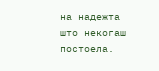на надежта што некогаш постоела.